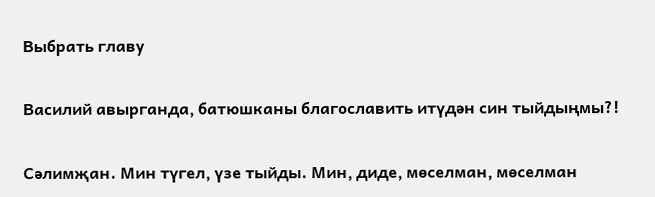Выбрать главу

Василий авырганда, батюшканы благославить итүдән син тыйдыңмы?!

Сәлимҗан. Мин түгел, үзе тыйды. Мин, диде, мөселман, мөселман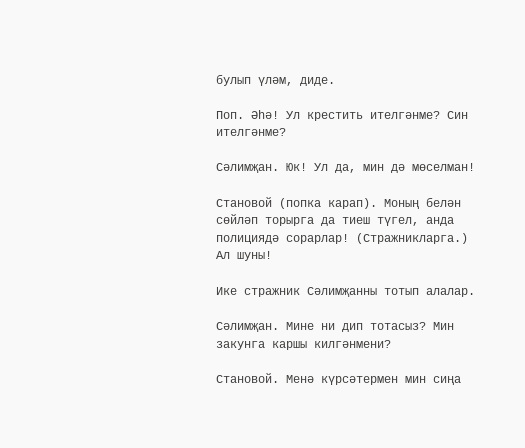булып үләм, диде.

Поп. Әһә! Ул крестить ителгәнме? Син ителгәнме?

Сәлимҗан. Юк! Ул да, мин дә мөселман!

Становой (попка карап). Моның белән сөйләп торырга да тиеш түгел, анда полициядә сорарлар! (Стражникларга.) Ал шуны!

Ике стражник Сәлимҗанны тотып алалар.

Сәлимҗан. Мине ни дип тотасыз? Мин закунга каршы килгәнмени?

Становой. Менә күрсәтермен мин сиңа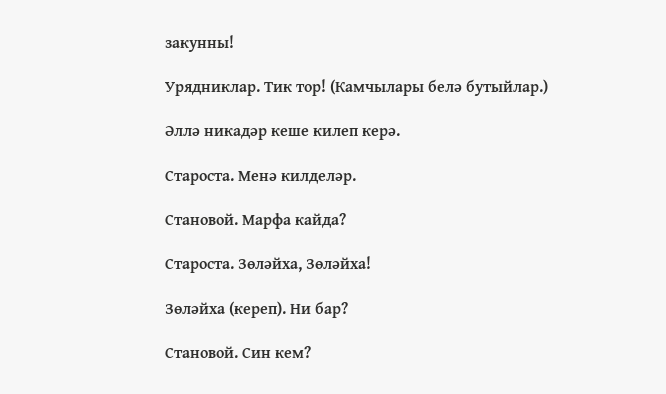закунны!

Урядниклар. Тик тор! (Камчылары белә бутыйлар.)

Әллә никадәр кеше килеп керә.

Староста. Менә килделәр.

Становой. Марфа кайда?

Староста. Зөләйха, Зөләйха!

Зөләйха (кереп). Ни бар?

Становой. Син кем?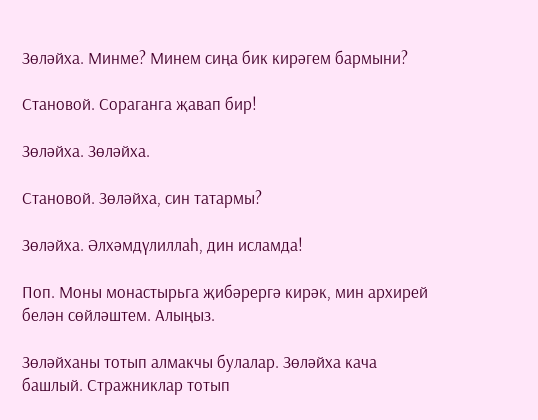Зөләйха. Минме? Минем сиңа бик кирәгем бармыни?

Становой. Сораганга җавап бир!

Зөләйха. Зөләйха.

Становой. Зөләйха, син татармы?

Зөләйха. Әлхәмдүлиллаһ, дин исламда!

Поп. Моны монастырьга җибәрергә кирәк, мин архирей белән сөйләштем. Алыңыз.

Зөләйханы тотып алмакчы булалар. Зөләйха кача башлый. Стражниклар тотып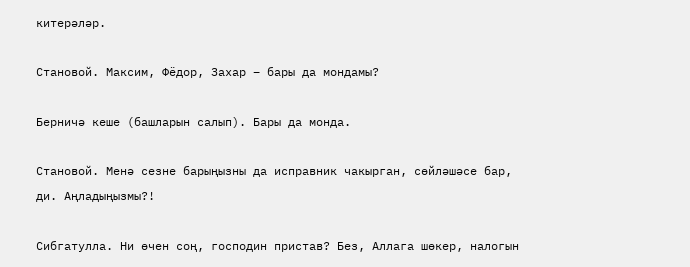китерәләр.

Становой. Максим, Фёдор, Захар – бары да мондамы?

Берничә кеше (башларын салып). Бары да монда.

Становой. Менә сезне барыңызны да исправник чакырган, сөйләшәсе бар, ди. Аңладыңызмы?!

Сибгатулла. Ни өчен соң, господин пристав? Без, Аллага шөкер, налогын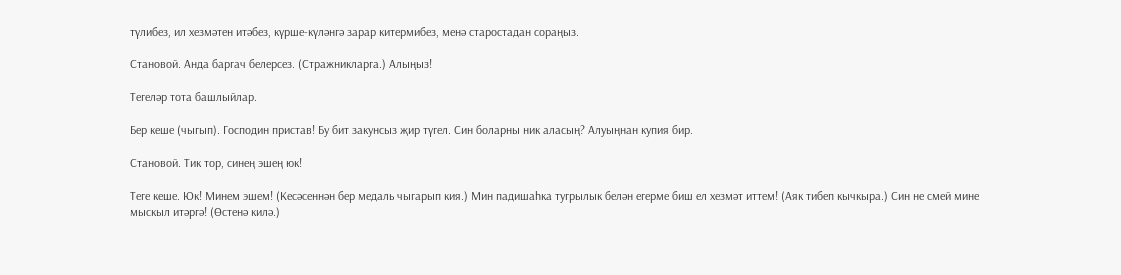түлибез, ил хезмәтен итәбез, күрше-күләнгә зарар китермибез, менә старостадан сораңыз.

Становой. Анда баргач белерсез. (Стражникларга.) Алыңыз!

Тегеләр тота башлыйлар.

Бер кеше (чыгып). Господин пристав! Бу бит закунсыз җир түгел. Син боларны ник аласың? Алуыңнан купия бир.

Становой. Тик тор, синең эшең юк!

Теге кеше. Юк! Минем эшем! (Кесәсеннән бер медаль чыгарып кия.) Мин падишаһка тугрылык белән егерме биш ел хезмәт иттем! (Аяк тибеп кычкыра.) Син не смей мине мыскыл итәргә! (Өстенә килә.)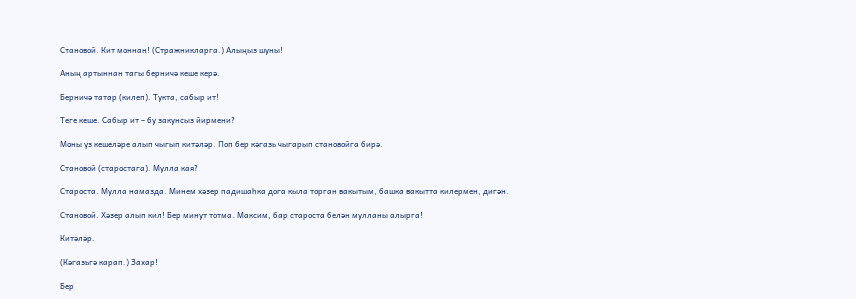Становой. Кит моннан! (Стражникларга.) Алыңыз шуны!

Аның артыннан тагы берничә кеше керә.

Берничә татар (килеп). Тукта, сабыр ит!

Теге кеше. Сабыр ит – бу закунсыз йирмени?

Моны үз кешеләре алып чыгып китәләр. Поп бер кәгазь чыгарып становойга бирә.

Становой (старостага). Мулла кая?

Староста. Мулла намазда. Минем хәзер падишаһка дога кыла торган вакытым, башка вакытта килермен, дигән.

Становой. Хәзер алып кил! Бер минут тотма. Максим, бар староста белән мулланы алырга!

Китәләр.

(Кәгазьгә карап.) Захар!

Бер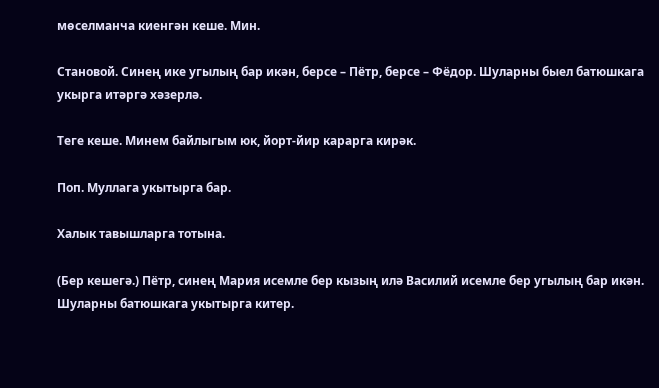мөселманча киенгән кеше. Мин.

Становой. Синең ике угылың бар икән, берсе – Пётр, берсе – Фёдор. Шуларны быел батюшкага укырга итәргә хәзерлә.

Теге кеше. Минем байлыгым юк, йорт-йир карарга кирәк.

Поп. Муллага укытырга бар.

Халык тавышларга тотына.

(Бер кешегә.) Пётр, синең Мария исемле бер кызың илә Василий исемле бер угылың бар икән. Шуларны батюшкага укытырга китер.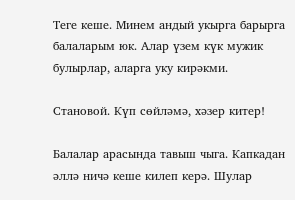Теге кеше. Минем андый укырга барырга балаларым юк. Алар үзем күк мужик булырлар, аларга уку кирәкми.

Становой. Күп сөйләмә, хәзер китер!

Балалар арасында тавыш чыга. Капкадан әллә ничә кеше килеп керә. Шулар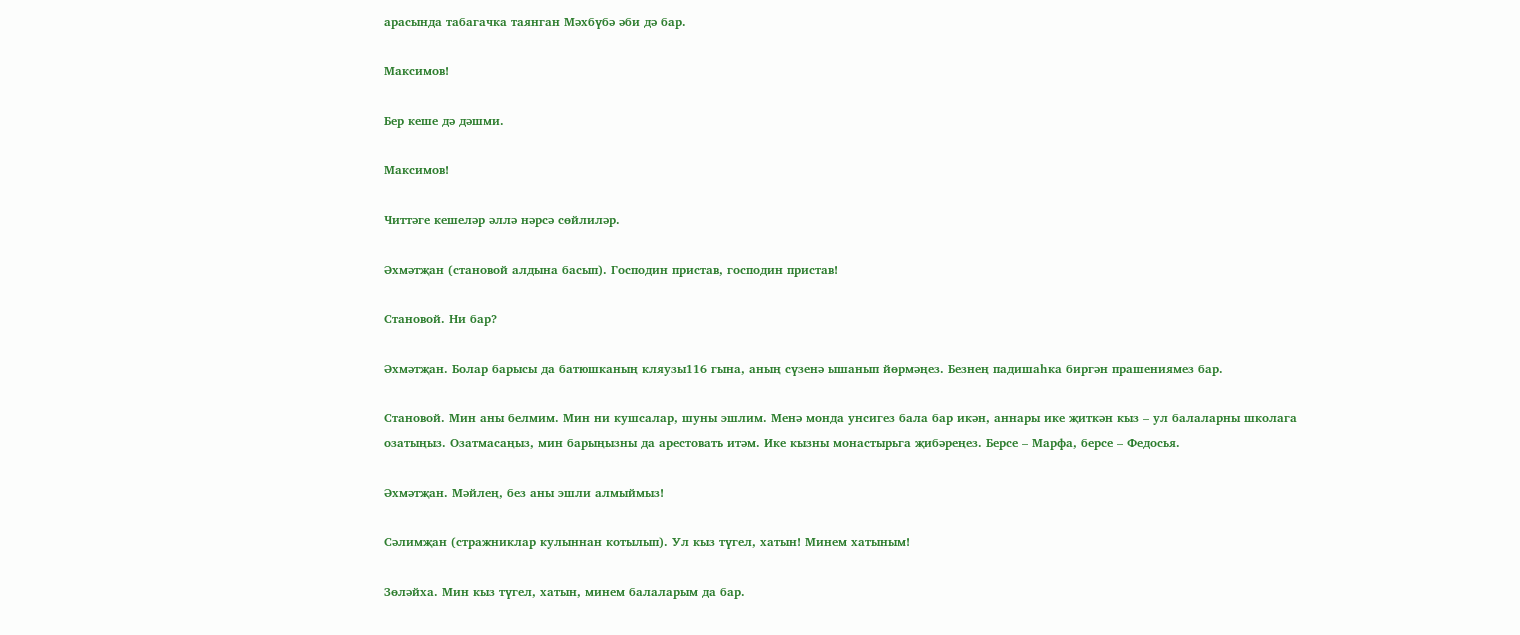арасында табагачка таянган Мәхбүбә әби дә бар.

Максимов!

Бер кеше дә дәшми.

Максимов!

Читтәге кешеләр әллә нәрсә сөйлиләр.

Әхмәтҗан (становой алдына басып). Господин пристав, господин пристав!

Становой. Ни бар?

Әхмәтҗан. Болар барысы да батюшканың кляузы116 гына, аның сүзенә ышанып йөрмәңез. Безнең падишаһка биргән прашениямез бар.

Становой. Мин аны белмим. Мин ни кушсалар, шуны эшлим. Менә монда унсигез бала бар икән, аннары ике җиткән кыз – ул балаларны школага озатыңыз. Озатмасаңыз, мин барыңызны да арестовать итәм. Ике кызны монастырьга җибәреңез. Берсе – Марфа, берсе – Федосья.

Әхмәтҗан. Мәйлең, без аны эшли алмыймыз!

Сәлимҗан (стражниклар кулыннан котылып). Ул кыз түгел, хатын! Минем хатыным!

Зөләйха. Мин кыз түгел, хатын, минем балаларым да бар.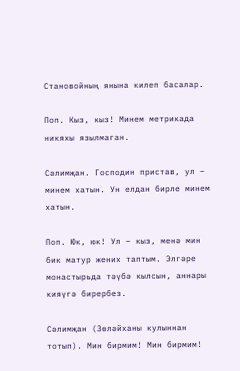Становойның янына килеп басалар.

Поп. Кыз, кыз! Минем метрикада никяхы язылмаган.

Сәлимҗан. Господин пристав, ул – минем хатын. Ун елдан бирле минем хатын.

Поп. Юк, юк! Ул – кыз, менә мин бик матур жених таптым. Элгәре монастырьда тәүбә кылсын, аннары кияүгә бирербез.

Сәлимҗан (Зөләйханы кулыннан тотып). Мин бирмим! Мин бирмим!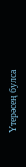Үтерәсең булса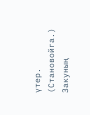үтер. (Становойга.) Закуның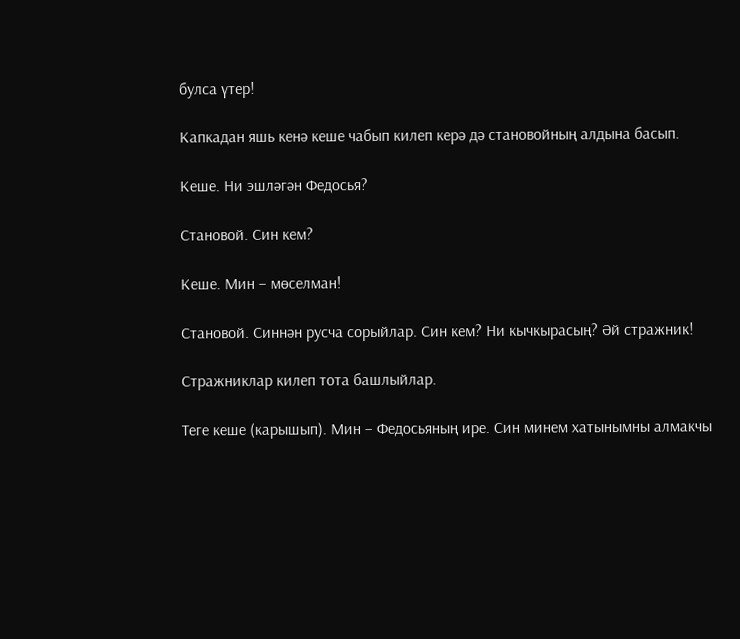булса үтер!

Капкадан яшь кенә кеше чабып килеп керә дә становойның алдына басып.

Кеше. Ни эшләгән Федосья?

Становой. Син кем?

Кеше. Мин – мөселман!

Становой. Синнән русча сорыйлар. Син кем? Ни кычкырасың? Әй стражник!

Стражниклар килеп тота башлыйлар.

Теге кеше (карышып). Мин – Федосьяның ире. Син минем хатынымны алмакчы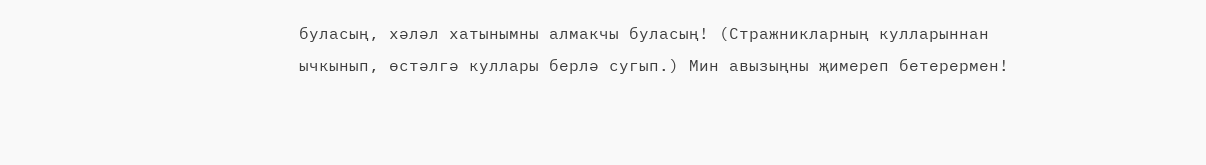буласың, хәләл хатынымны алмакчы буласың! (Стражникларның кулларыннан ычкынып, өстәлгә куллары берлә сугып.) Мин авызыңны җимереп бетерермен!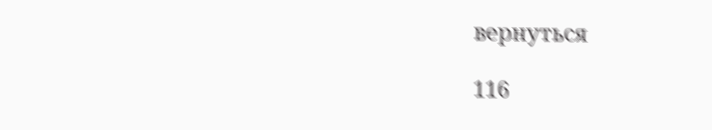вернуться

116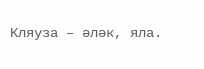Кляуза – әләк, яла.